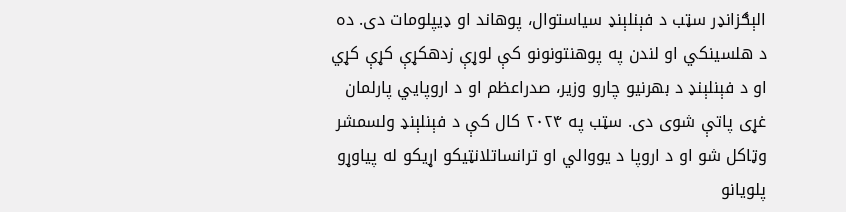الېګزانډر سټب د فېنلېنډ سیاستوال، پوهاند او ډیپلومات دی. ده د هلسینکي او لندن په پوهنتونونو کې لوړې زدهکړې کړې کړي او د فېنلېنډ د بهرنیو چارو وزیر، صدراعظم او د اروپايي پارلمان غړی پاتې شوی دی. سټب په ۲۰۲۴ کال کې د فېنلېنډ ولسمشر وټاکل شو او د اروپا د یووالي او ترانساتلانټیکو اړیکو له پیاوړو پلویانو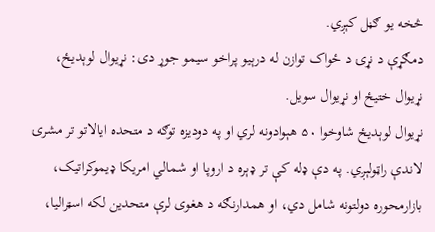څخه یو ګڼل کېږي.
دمګړې د نړۍ د ځواک توازن له درېیو پراخو سیمو جوړ دی: نړیوال لوېدیځ، نړیوال ختیځ او نړیوال سویل.
نړیوال لوېدیځ شاوخوا ۵۰ هېوادونه لري او په دودیزه توګه د متحده ایالاتو تر مشرۍ لاندې راټولېږي. په دې ډله کې تر ډېره د اروپا او شمالي امریکا ډیموکراتیک، بازارمحوره دولتونه شامل دي، او همدارنګه د هغوی لرې متحدین لکه اسټرالیا،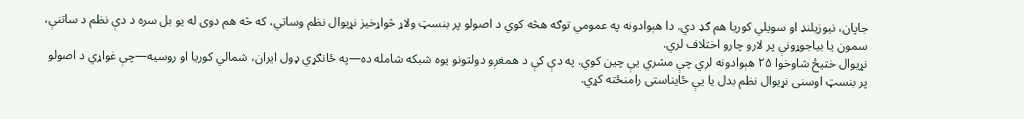جاپان، نیوزیلنډ او سویلي کوریا هم ګډ دي. دا هېوادونه په عمومي توګه هڅه کوي د اصولو پر بنسټ ولاړ څواړخیز نړیوال نظم وساتي، که څه هم دوی له یو بل سره د دې نظم د ساتنې، سمون یا بیاجوړونې پر لارو چارو اختلاف لري.
نړیوال ختیځ شاوخوا ۲۵ هېوادونه لري چې مشري یې چین کوي. په دې کې د همغږو دولتونو یوه شبکه شامله ده—په ځانګړي ډول ایران، شمالي کوریا او روسیه—چې غواړي د اصولو پر بنسټ اوسنی نړیوال نظم بدل یا یې ځایناستی رامنځته کړي.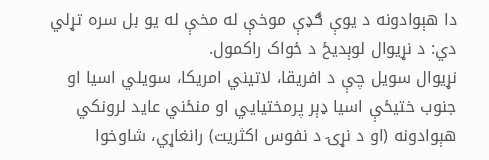دا هېوادونه د یوې ګډې موخې له مخې له یو بل سره تړلي دي: د نړیوال لوېدیځ د ځواک راکمول.
نړیوال سویل چې د افریقا، لاتیني امریکا، سویلي اسیا او جنوب ختیځې اسیا ډېر پرمختیايي او منځني عاید لرونکي هېوادونه (او د نړۍ د نفوس اکثریت) رانغاړي، شاوخوا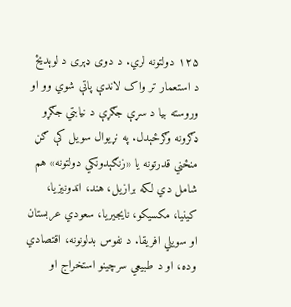۱۲۵ دولتونه لري. د دوی ډېری د لوېدیځ د استعمار تر واک لاندې پاتې شوي وو او وروسته بیا د سړې جګړې د نیابتي جګړو ډګرونه وګرځېدل. په نړیوال سویل کې ګڼ منځني قدرتونه یا «زنګېدونکي دولتونه» هم شامل دي لکه برازیل، هند، اندونیزیا، کینیا، مکسیکو، نایجیریا، سعودي عربستان او سویلي افریقا. د نفوس بدلونونه، اقتصادي وده، او د طبیعي سرچینو استخراج او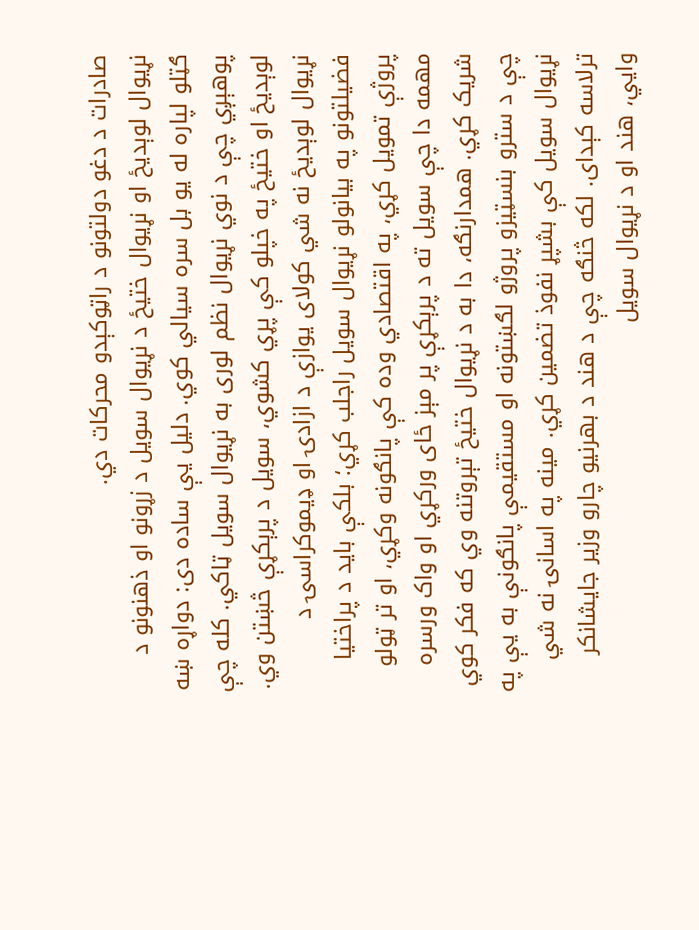صادرات د دغو دولتونو د راټوکېدو محرکات دي.
نړیوال لوېدیځ او نړیوال ختیځ د نړیوال سویل د زړونو او ذهنونو د ګټلو لپاره له یو بل سره سیالي کوي. دلیل یې ساده دی: دواړه ښه پوهېږي چې د نوي نړیوال نظم لوری به نړیوال سویل ټاکي. کله چې لوېدیځ او ختیځ په خپلو کې پړي کشوي، سویل د پرېکړې څښتن وي.
نړیوال لوېدیځ نه شي کولای یوازې د ازادۍ او ډیموکراسۍ د فضیلتونو په بیانولو نړیوال سویل راجلب کړي؛ بلکې باید د پراختیا پروژې تمویل کړي، په اقتصادي وده کې پانګونه وکړي، او تر ټولو مهمه دا چې سویل ته د پرېکړې پر مېز ځای ورکړي او واک ورسره شریک کړي. همدارنګه، دا به د نړیوال ختیځ تېروتنه وي که فکر کوي چې د سترو بنسټیزو پروژو لګښتونه او مستقیمې پانګونې به یې په نړیوال سویل کې بشپړ نفوذ تضمین کړي. مینه په اسانۍ نه شي ترلاسه کېدای. لکه څنګه چې د هند د بهرنیو چارو وزیر جایشانکر وايي، هند او د نړیوال سویل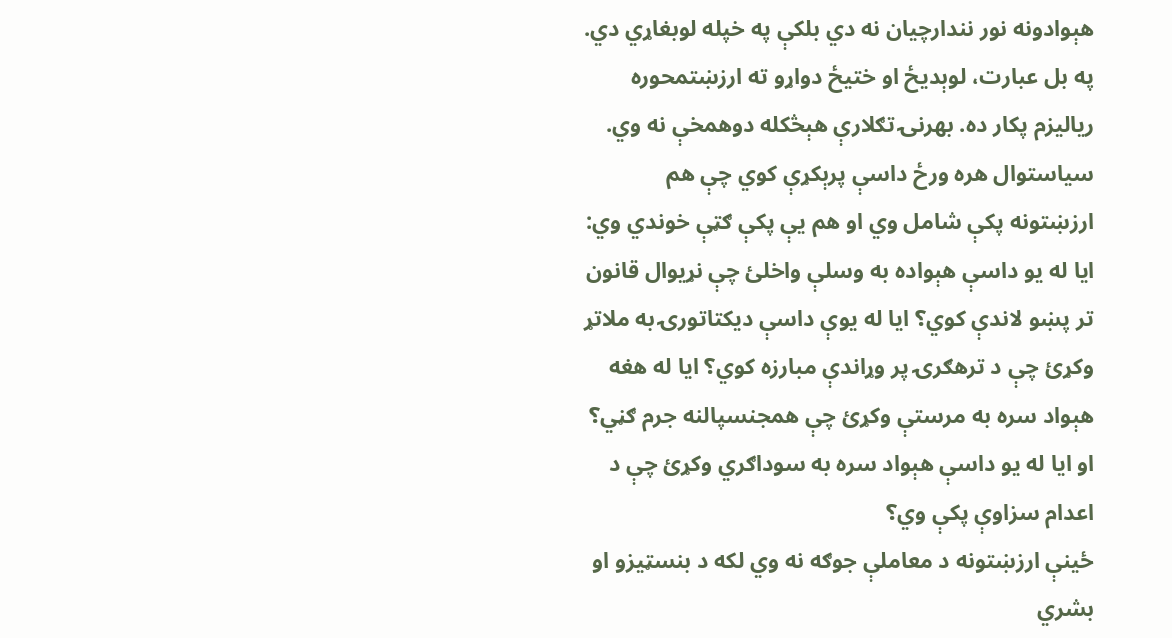هېوادونه نور نندارچیان نه دي بلکې په خپله لوبغاړي دي.
په بل عبارت، لوېدیځ او ختیځ دواړو ته ارزښتمحوره ریالیزم پکار ده. بهرنۍ تګلارې هېڅکله دوهمخې نه وي. سیاستوال هره ورځ داسې پرېکړې کوي چې هم ارزښتونه پکې شامل وي او هم یې پکې ګټې خوندي وي: ایا له یو داسې هېواده به وسلې واخلئ چې نړیوال قانون تر پښو لاندې کوي؟ ایا له یوې داسې دیکتاتورۍ به ملاتړ وکړئ چې د ترهګرۍ پر وړاندې مبارزه کوي؟ ایا له هغه هېواد سره به مرستې وکړئ چې همجنسپالنه جرم ګڼي؟ او ایا له یو داسې هېواد سره به سوداګري وکړئ چې د اعدام سزاوې پکې وي؟
ځینې ارزښتونه د معاملې جوګه نه وي لکه د بنسټیزو او بشري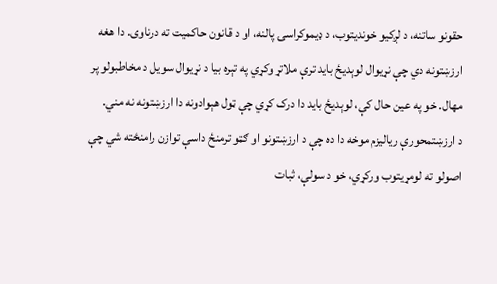حقونو ساتنه، د لږکیو خوندیتوب، د ډیموکراسۍ پالنه، او د قانون حاکمیت ته درناوی. دا هغه ارزښتونه دي چې نړیوال لوېدیځ باید ترې ملاتړ وکړي په تېره بیا د نړیوال سویل د مخاطبولو پر مهال. خو په عین حال کې، لوېدیځ باید دا درک کړي چې ټول هېوادونه دا ارزښتونه نه مني.
د ارزښتمحورې ریالیزم موخه دا ده چې د ارزښتونو او ګټو ترمنځ داسې توازن رامنځته شي چې اصولو ته لومړیتوب ورکړي، خو د سولې، ثبات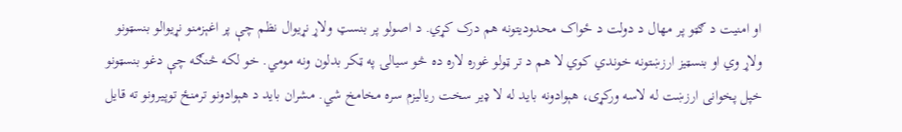او امنیت د ګټو پر مهال د دولت د ځواک محدودیتونه هم درک کړي. د اصولو پر بنسټ ولاړ نړیوال نظم چې پر اغېزمنو نړیوالو بنسټونو ولاړ وي او بنسټیز ارزښتونه خوندي کوي لا هم د تر ټولو غوره لاره ده څو سیالۍ په ټکر بدلون ونه مومي. خو لکه څنګه چې دغو بنسټونو خپل پخوانی ارزښت له لاسه ورکړی، هېوادونه باید له لا ډیر سخت ریالیزم سره مخامخ شي. مشران باید د هېوادونو ترمنځ توپیرونو ته قایل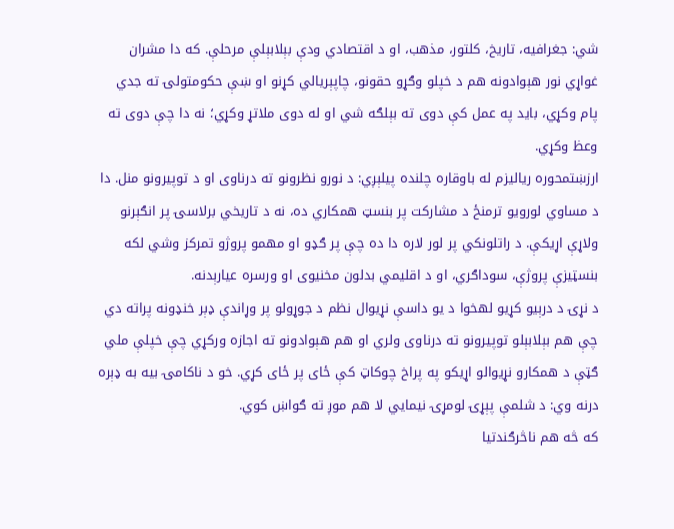شي: جغرافیه، تاریخ، کلتور، مذهب، او د اقتصادي ودې بېلابېلې مرحلې. که دا مشران غواړي نور هېوادونه هم د خپلو وګړو حقونو، چاپېریالي کړنو او ښې حکومتولۍ ته جدي پام وکړي، باید په عمل کې دوی ته بېلګه شي او له دوی ملاتړ وکړي؛ نه دا چې دوی ته وعظ وکړي.
ارزښتمحوره ریالیزم له باوقاره چلنده پیلېږي: د نورو نظرونو ته درناوی او د توپیرونو منل. دا د مساوي لورویو ترمنځ د مشارکت پر بنسټ همکاري ده، نه د تاریخي برلاسۍ پر انګېرنو ولاړې اړیکې. د راتلونکي پر لور لاره دا ده چې پر ګډو او مهمو پروژو تمرکز وشي لکه بنسټیزې پروژې، سوداګري، او د اقلیمي بدلون مخنیوی او ورسره عیارېدنه.
د نړۍ د درېیو کړیو لهخوا د یو داسې نړیوال نظم د جوړولو پر وړاندې ډېر خنډونه پراته دي چې هم بېلابېلو توپیرونو ته درناوی ولري او هم هېوادونو ته اجازه ورکړي چې خپلې ملي ګټې د همکارو نړیوالو اړیکو په پراخ چوکاټ کې ځای پر ځای کړي. خو د ناکامۍ بیه به ډېره درنه وي: د شلمې پېړۍ لومړۍ نیمایي لا هم موږ ته ګواښ کوي.
که څه هم ناڅرګندتیا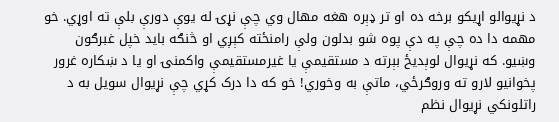د نړیوالو اړیکو برخه ده او تر ډېره هغه مهال وي چې نړۍ له یوې دورې بلې ته اوړي. خو مهمه دا ده چې په دې پوه شو بدلون ولې رامنځته کېږي او څنګه باید خپل غبرګون وښیو. که نړیوال لوېدیځ بېرته د مستقیمې یا غیرمستقیمې واکمنۍ او یا د ښکاره غرور پخوانیو لارو ته وروګرځي، ماتې به وخوري! خو که دا درک کړي چې نړیوال سویل به د راتلونکي نړیوال نظم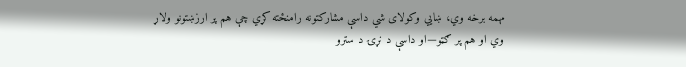مهمه برخه وي، ښايي وکولای شي داسې مشارکتونه رامنځته کړي چې هم پر ارزښتونو ولاړ وي او هم پر ګټو—او داسې د نړۍ د سترو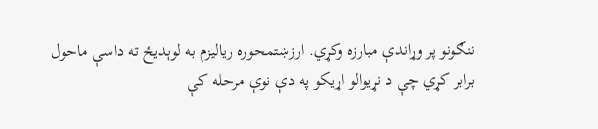ننګونو پر وړاندې مبارزه وکړي. ارزښتمحوره ریالیزم به لوېدیځ ته داسې ماحول برابر کړي چې د نړیوالو اړیکو په دې نوې مرحله کې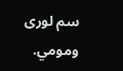سم لوری ومومي.